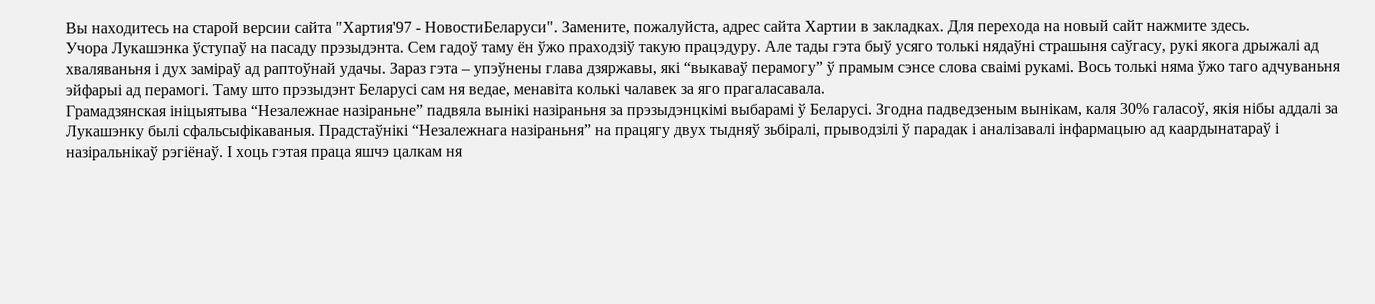Вы находитесь на старой версии сайта "Хартия'97 - НовостиБеларуси". Замените, пожалуйста, адрес сайта Хартии в закладках. Для перехода на новый сайт нажмите здесь.
Учора Лукашэнка ўступаў на пасаду прэзыдэнта. Сем гадоў таму ён ўжо праходзіў такую працэдуру. Але тады гэта быў усяго толькі нядаўні страшыня саўгасу, рукі якога дрыжалі ад хваляваньня і дух заміраў ад раптоўнай удачы. Зараз гэта – упэўнены глава дзяржавы, які “выкаваў перамогу” ў прамым сэнсе слова сваімі рукамі. Вось толькі няма ўжо таго адчуваньня эйфарыі ад перамогі. Таму што прэзыдэнт Беларусі сам ня ведае, менавіта колькі чалавек за яго прагаласавала.
Грамадзянская ініцыятыва “Незалежнае назіраньне” падвяла вынікі назіраньня за прэзыдэнцкімі выбарамі ў Беларусі. Згодна падведзеным вынікам, каля 30% галасоў, якія нібы аддалі за Лукашэнку былі сфальсыфікаваныя. Прадстаўнікі “Незалежнага назіраньня” на працягу двух тыдняў зьбіралі, прыводзілі ў парадак і аналізавалі інфармацыю ад каардынатараў і назіральнікаў рэгіёнаў. І хоць гэтая праца яшчэ цалкам ня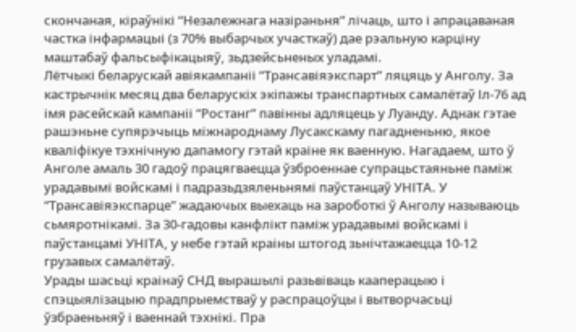скончаная, кіраўнікі “Незалежнага назіраньня” лічаць, што і апрацаваная частка інфармацыі (з 70% выбарчых участкаў) дае рэальную карціну маштабаў фальсыфікацыяў, зьдзейсьненых уладамі.
Лётчыкі беларускай авіякампаніі “Трансавіяэкспарт” ляцяць у Анголу. За кастрычнік месяц два беларускіх экіпажы транспартных самалётаў Іл-76 ад імя расейскай кампаніі “Ростанг” павінны адляцець у Луанду. Аднак гэтае рашэньне супярэчыць міжнароднаму Лусакскаму пагадненьню, якое кваліфікуе тэхнічную дапамогу гэтай краіне як ваенную. Нагадаем, што ў Анголе амаль 30 гадоў працягваецца ўзброеннае супрацьстаяньне паміж урадавымі войскамі і падразьдзяленьнямі паўстанцаў УНІТА. У “Трансавіяэкспарце” жадаючых выехаць на зароботкі ў Анголу называюць сьмяротнікамі. За 30-гадовы канфлікт паміж урадавымі войскамі і паўстанцамі УНІТА, у небе гэтай краіны штогод зьнічтажаецца 10-12 грузавых самалётаў.
Урады шасьці краінаў СНД вырашылі разьвіваць кааперацыю і спэцыялізацыю прадпрыемстваў у распрацоўцы і вытворчасьці ўзбраеньняў і ваеннай тэхнікі. Пра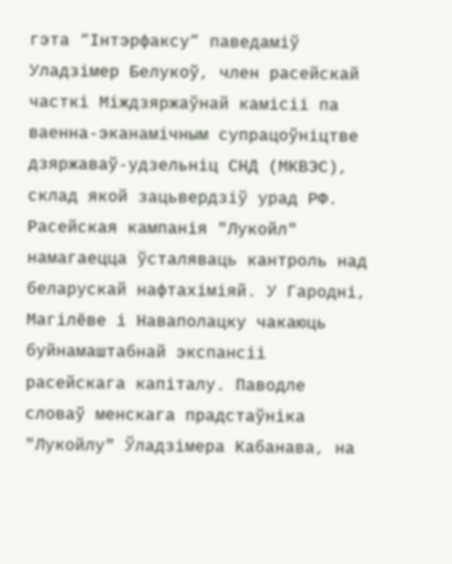гэта “Інтэрфаксу” паведаміў Уладзімер Белукоў, член расейскай часткі Міждзяржаўнай камісіі па ваенна-эканамічным супрацоўніцтве дзяржаваў-удзельніц СНД (МКВЭС), склад якой зацьвердзіў урад РФ.
Расейская кампанія "Лукойл" намагаецца ўсталяваць кантроль над беларускай нафтахіміяй. У Гародні, Магілёве і Наваполацку чакаюць буйнамаштабнай экспансіі расейскага капіталу. Паводле словаў менскага прадстаўніка "Лукойлу" Ўладзімера Кабанава, на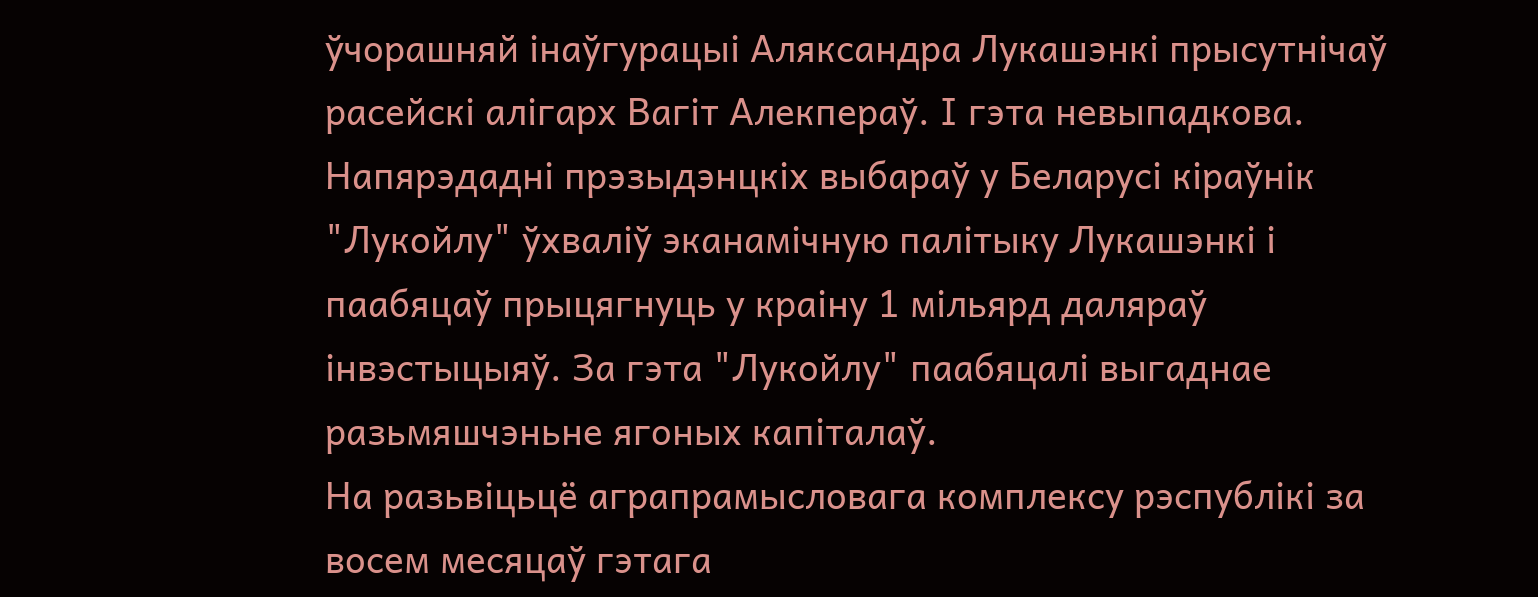ўчорашняй інаўгурацыі Аляксандра Лукашэнкі прысутнічаў расейскі алігарх Вагіт Алекпераў. І гэта невыпадкова. Напярэдадні прэзыдэнцкіх выбараў у Беларусі кіраўнік "Лукойлу" ўхваліў эканамічную палітыку Лукашэнкі і паабяцаў прыцягнуць у краіну 1 мільярд даляраў інвэстыцыяў. За гэта "Лукойлу" паабяцалі выгаднае разьмяшчэньне ягоных капіталаў.
На разьвіцьцё аграпрамысловага комплексу рэспублікі за восем месяцаў гэтага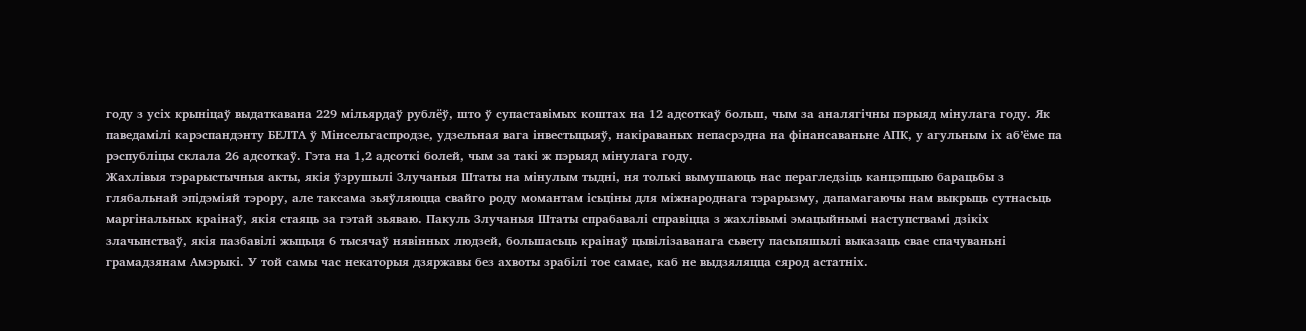году з усіх крыніцаў выдаткавана 229 мільярдаў рублёў, што ў супаставімых коштах на 12 адсоткаў больш, чым за аналягічны пэрыяд мінулага году. Як паведамілі карэспандэнту БЕЛТА ў Мінсельгаспродзе, удзельная вага інвестыцыяў, накіраваных непасрэдна на фінансаваньне АПК, у агульным іх аб’ёме па рэспубліцы склала 26 адсоткаў. Гэта на 1,2 адсоткі болей, чым за такі ж пэрыяд мінулага году.
Жахлівыя тэрарыстычныя акты, якія ўзрушылі Злучаныя Штаты на мінулым тыдні, ня толькі вымушаюць нас перагледзіць канцэпцыю барацьбы з глябальнай эпідэміяй тэрору, але таксама зьяўляюцца свайго роду момантам ісьціны для міжнароднага тэрарызму, дапамагаючы нам выкрыць сутнасьць маргінальных краінаў, якія стаяць за гэтай зьяваю. Пакуль Злучаныя Штаты спрабавалі справіцца з жахлівымі эмацыйнымі наступствамі дзікіх злачынстваў, якія пазбавілі жыцьця 6 тысячаў нявінных людзей, большасьць краінаў цывілізаванага сьвету пасьпяшылі выказаць свае спачуваньні грамадзянам Амэрыкі. У той самы час некаторыя дзяржавы без ахвоты зрабілі тое самае, каб не выдзяляцца сярод астатніх.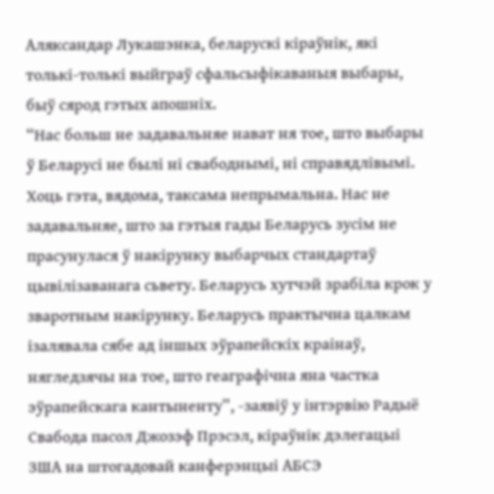Аляксандар Лукашэнка, беларускі кіраўнік, які толькі-толькі выйграў сфальсыфікаваныя выбары, быў сярод гэтых апошніх.
“Нас больш не задавальняе нават ня тое, што выбары ў Беларусі не былі нi свабоднымі, ні справядлівымі. Хоць гэта, вядома, таксама непрымальна. Нас не задавальняе, што за гэтыя гады Беларусь зусім не прасунулася ў накірунку выбарчых стандартаў цывілізаванага сьвету. Беларусь хутчэй зрабіла крок у зваротным накірунку. Беларусь практычна цалкам ізалявала сябе ад іншых эўрапейскіх краінаў, нягледзячы на тое, што геаграфічна яна частка эўрапейскага кантыненту”, -заявіў у інтэрвію Радыё Свабода пасол Джозэф Прэсэл, кіраўнік дэлегацыі ЗША на штогадовай канферэнцыі АБСЭ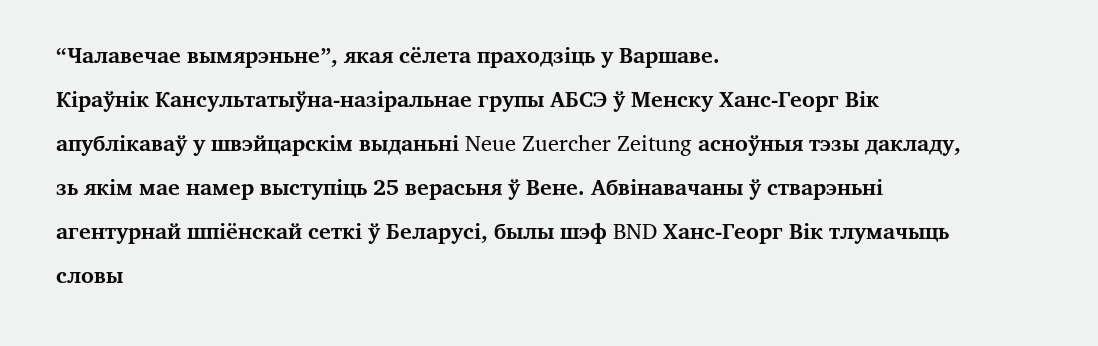“Чалавечае вымярэньне”, якая сёлета праходзіць у Варшаве.
Кіраўнік Кансультатыўна-назіральнае групы АБСЭ ў Менску Ханс-Георг Вік апублікаваў у швэйцарскім выданьні Neue Zuercher Zeitung асноўныя тэзы дакладу, зь якім мае намер выступіць 25 верасьня ў Вене. Абвінавачаны ў стварэньні агентурнай шпіёнскай сеткі ў Беларусі, былы шэф BND Ханс-Георг Вік тлумачыць словы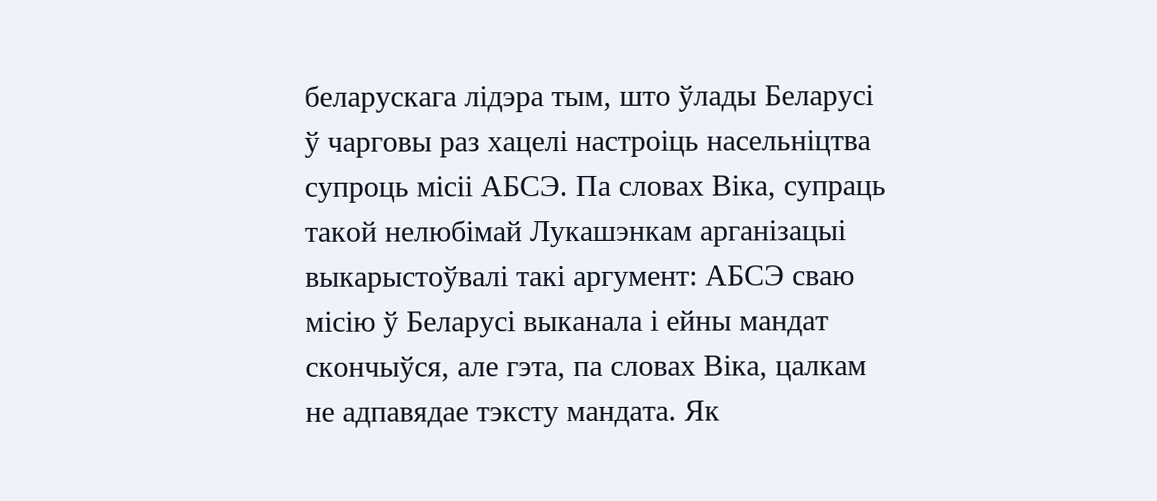беларускага лідэра тым, што ўлады Беларусі ў чарговы раз хацелi настроіць насельніцтва супроць місіі АБСЭ. Па словах Віка, супраць такой нелюбімай Лукашэнкам арганізацыі выкарыстоўвалі такі аргумент: АБСЭ сваю місію ў Беларусі выканала і ейны мандат скончыўся, але гэта, па словах Віка, цалкам не адпавядае тэксту мандата. Як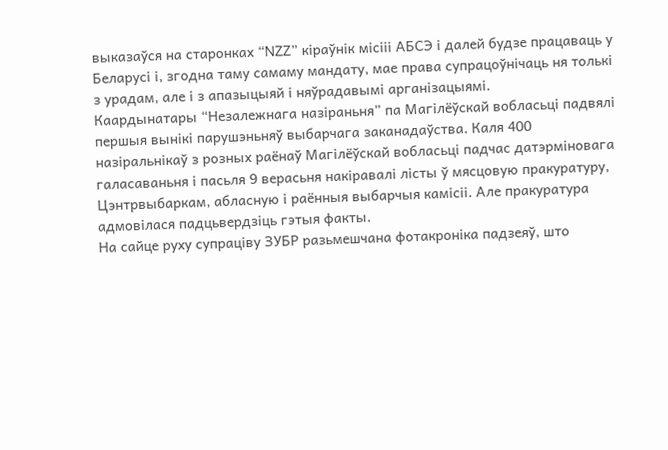выказаўся на старонках “NZZ” кіраўнік місііі АБСЭ і далей будзе працаваць у Беларусі і, згодна таму самаму мандату, мае права супрацоўнічаць ня толькі з урадам, але і з апазыцыяй і няўрадавымі арганізацыямі.
Каардынатары “Незалежнага назіраньня” па Магілёўскай вобласьці падвялі першыя вынікі парушэньняў выбарчага заканадаўства. Каля 400 назіральнікаў з розных раёнаў Магілёўскай вобласьці падчас датэрміновага галасаваньня і пасьля 9 верасьня накіравалі лісты ў мясцовую пракуратуру, Цэнтрвыбаркам, абласную і раённыя выбарчыя камісіі. Але пракуратура адмовілася падцьвердзіць гэтыя факты.
На сайце руху супраціву ЗУБР разьмешчана фотакроніка падзеяў, што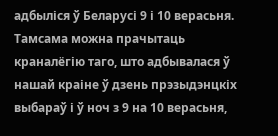адбыліся ў Беларусі 9 і 10 верасьня. Тамсама можна прачытаць краналёгію таго, што адбывалася ў нашай краіне ў дзень прэзыдэнцкіх выбараў і ў ноч з 9 на 10 верасьня,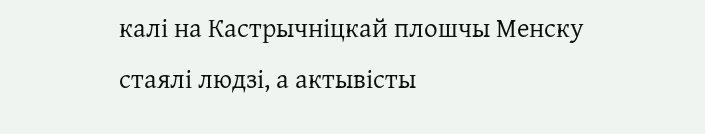калі на Кастрычніцкай плошчы Менску стаялі людзі, а актывісты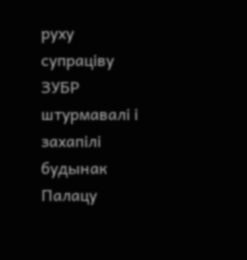руху супраціву ЗУБР штурмавалі і захапілі будынак Палацу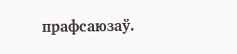прафсаюзаў.